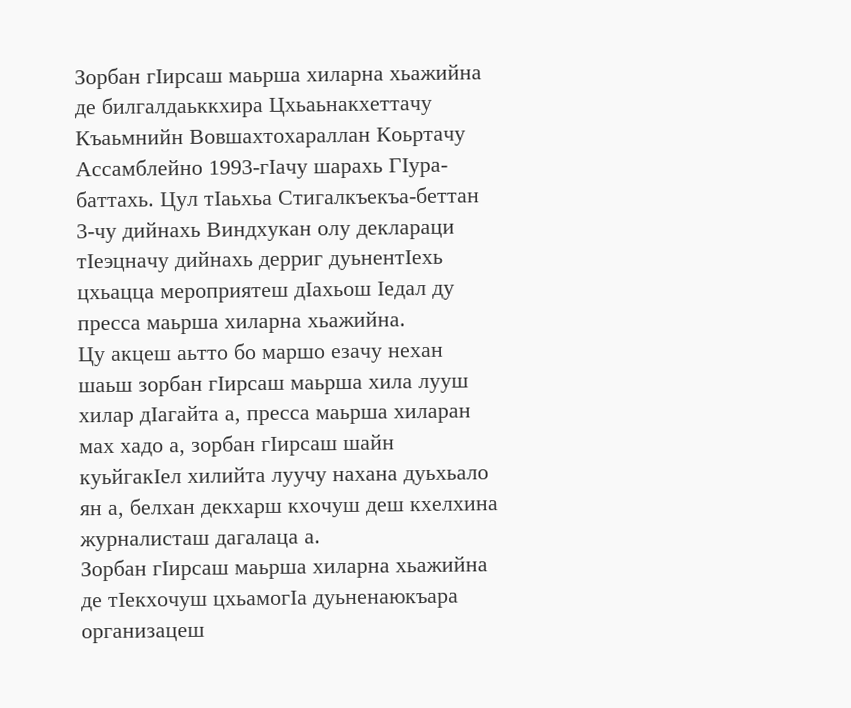Зорбан гIирсаш маьрша хиларна хьажийна де билгалдаьккхира Цхьаьнакхеттачу Къаьмнийн Вовшахтохараллан Коьртачу Ассамблейно 1993-гIачу шарахь ГIура-баттахь. Цул тIаьхьа Стигалкъекъа-беттан 3-чу дийнахь Виндхукан олу деклараци тIеэцначу дийнахь дерриг дуьнентIехь цхьацца мероприятеш дIахьош Iедал ду пресса маьрша хиларна хьажийна.
Цу акцеш аьтто бо маршо езачу нехан шаьш зорбан гIирсаш маьрша хила лууш хилар дIагайта а, пресса маьрша хиларан мах хадо а, зорбан гIирсаш шайн куьйгакIел хилийта луучу нахана дуьхьало ян а, белхан декхарш кхочуш деш кхелхина журналисташ дагалаца а.
Зорбан гIирсаш маьрша хиларна хьажийна де тIекхочуш цхьамогIа дуьненаюкъара организацеш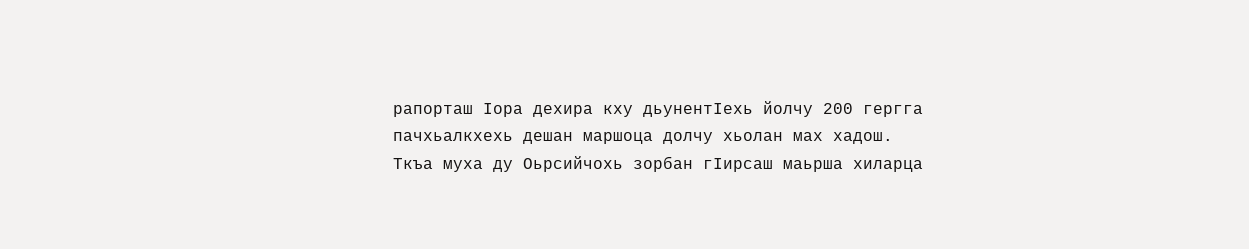рапорташ Iора дехира кху дьунентIехь йолчу 200 гергга пачхьалкхехь дешан маршоца долчу хьолан мах хадош.
Ткъа муха ду Оьрсийчохь зорбан гIирсаш маьрша хиларца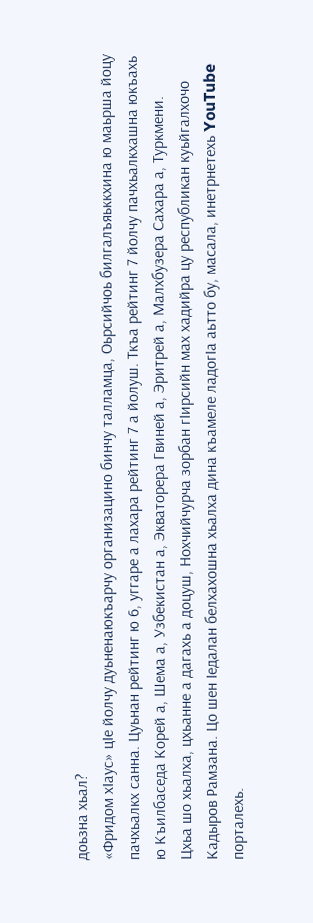доьзна хьал?
«Фридом хIаус» цIе йолчу дуьненаюкъарчу организацино бинчу талламца, Оьрсийчоь билгалъяьккхина ю маьрша йоцу пачхьалкх санна. Цуьнан рейтинг ю 6, уггаре а лахара рейтинг 7 а йолуш. Ткъа рейтинг 7 йолчу пачхьалкхашна юкъахь ю Къилбаседа Корей а, Шема а, Узбекистан а, Экваторера Гвиней а, Эритрей а, Малхбузера Сахара а, Туркмени.
Цхьа шо хьалха, цхьанне а дагахь а доцуш, Нохчийчурча зорбан гIирсийн мах хадийра цу республикан куьйгалхочо Кадыров Рамзана. Цо шен Iедалан белхахошна хьалха дина къамеле ладогIа аьтто бу, масала, инетрнетехь YouTube порталехь.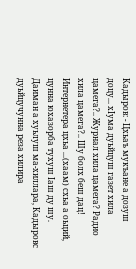Кадыров: - Цхьаъ мукъане а дозуш доцу... хIума дуьйцуш газет хила цамега?.. Журнал хила цамега? Радио хила цамега?.. Шу болх беш дац! Интернетера цхьа ...(хаам) cхьа а оьций, цунна юхазорба тухуш Iаш ду шу.
Даиман а хуьлуш ма-хиллара, Кадыровс дуьйцучунна реза хилира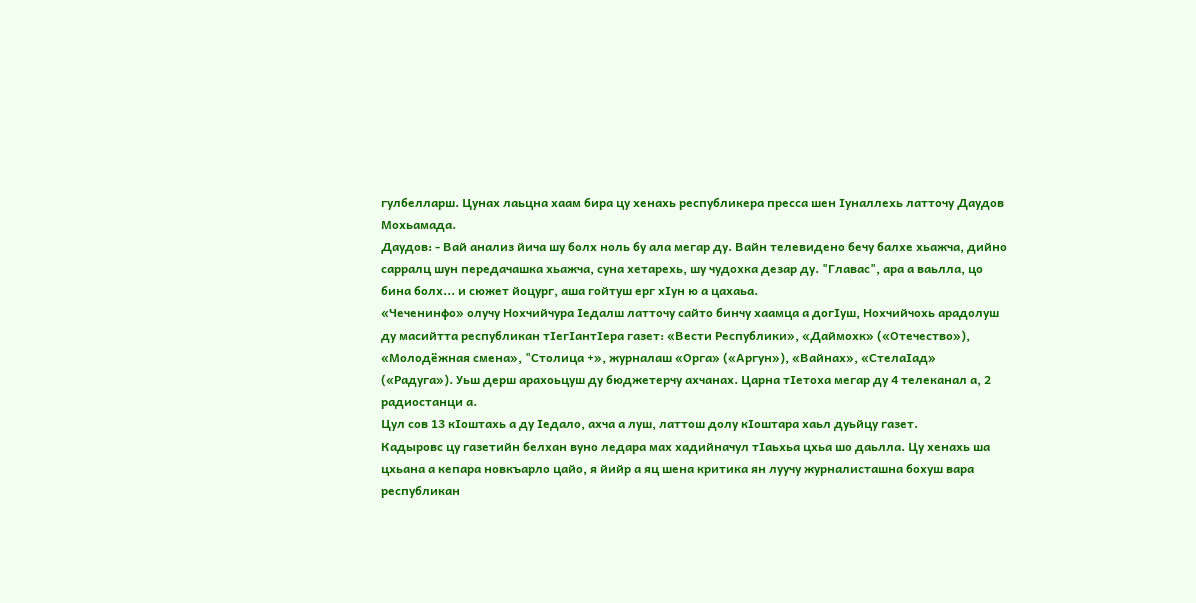гулбелларш. Цунах лаьцна хаам бира цу хенахь республикера пресса шен Iуналлехь латточу Даудов Мохьамада.
Даудов: - Вай анализ йича шу болх ноль бу ала мегар ду. Вайн телевидено бечу балхе хьажча, дийно сарралц шун передачашка хьажча, суна хетарехь, шу чудохка дезар ду. "Главас", ара а ваьлла, цо бина болх... и сюжет йоцург, аша гойтуш ерг хIун ю а цахаьа.
«Чеченинфо» олучу Нохчийчура Iедалш латточу сайто бинчу хаамца а догIуш, Нохчийчохь арадолуш ду масийтта республикан тIегIантIера газет: «Вести Республики», «Даймохк» («Отечество»), «Молодёжная смена», "Столица +», журналаш «Орга» («Аргун»), «Вайнах», «СтелаIад» («Радуга»). Уьш дерш арахоьцуш ду бюджетерчу ахчанах. Царна тIетоха мегар ду 4 телеканал а, 2 радиостанци а.
Цул сов 13 кIоштахь а ду Iедало, ахча а луш, латтош долу кIоштара хаьл дуьйцу газет.
Кадыровс цу газетийн белхан вуно ледара мах хадийначул тIаьхьа цхьа шо даьлла. Цу хенахь ша цхьана а кепара новкъарло цайо, я йийр а яц шена критика ян луучу журналисташна бохуш вара республикан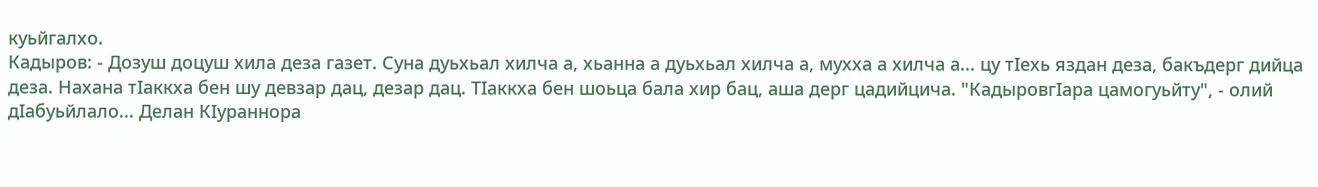куьйгалхо.
Кадыров: - Дозуш доцуш хила деза газет. Суна дуьхьал хилча а, хьанна а дуьхьал хилча а, мухха а хилча а... цу тIехь яздан деза, бакъдерг дийца деза. Нахана тIаккха бен шу девзар дац, дезар дац. ТIаккха бен шоьца бала хир бац, аша дерг цадийцича. "КадыровгIара цамогуьйту", - олий дIабуьйлало... Делан КIураннора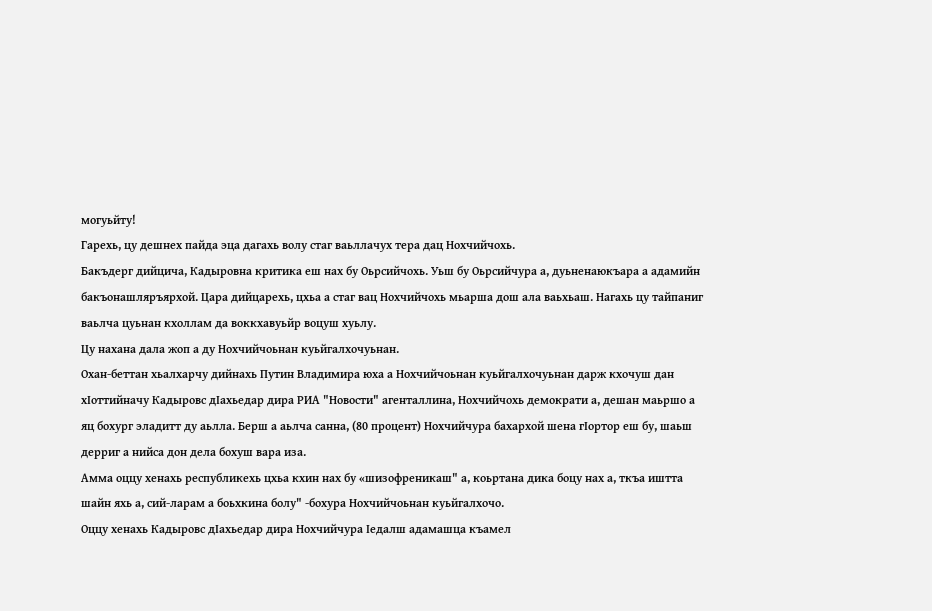могуьйту!
Гарехь, цу дешнех пайда эца дагахь волу стаг ваьллачух тера дац Нохчийчохь.
Бакъдерг дийцича, Кадыровна критика еш нах бу Оьрсийчохь. Уьш бу Оьрсийчура а, дуьненаюкъара а адамийн бакъонашляръярхой. Цара дийцарехь, цхьа а стаг вац Нохчийчохь мьарша дош ала ваьхьаш. Нагахь цу тайпаниг ваьлча цуьнан кхоллам да воккхавуьйр воцуш хуьлу.
Цу нахана дала жоп а ду Нохчийчоьнан куьйгалхочуьнан.
Охан-беттан хьалхарчу дийнахь Путин Владимира юха а Нохчийчоьнан куьйгалхочуьнан дарж кхочуш дан хIоттийначу Кадыровс дIахьедар дира РИА "Новости" агенталлина, Нохчийчохь демократи а, дешан маьршо а яц бохург эладитт ду аьлла. Берш а аьлча санна, (80 процент) Нохчийчура бахархой шена гIортор еш бу, шаьш дерриг а нийса дон дела бохуш вара иза.
Амма оццу хенахь республикехь цхьа кхин нах бу «шизофреникаш" а, коьртана дика боцу нах а, ткъа иштта шайн яхь а, сий-ларам а боьхкина болу" -бохура Нохчийчоьнан куьйгалхочо.
Оццу хенахь Кадыровс дIахьедар дира Нохчийчура Iедалш адамашца къамел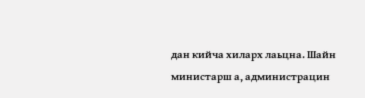дан кийча хиларх лаьцна. Шайн министарш а, администрацин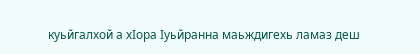куьйгалхой а хIора Iуьйранна маьждигехь ламаз деш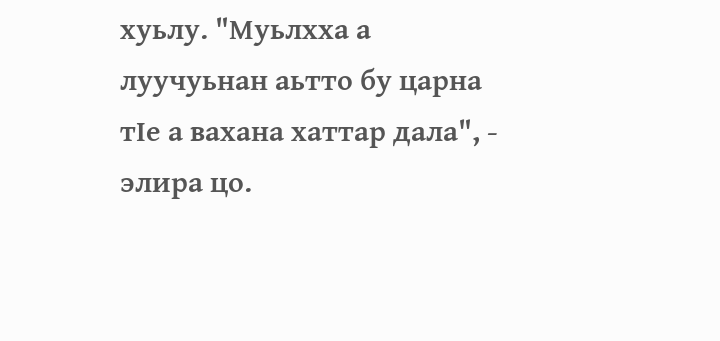хуьлу. "Муьлхха а луучуьнан аьтто бу царна тIе а вахана хаттар дала", - элира цо.